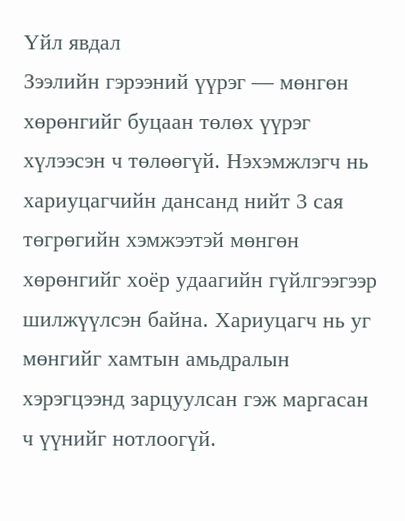Үйл явдал
Зээлийн гэрээний үүрэг — мөнгөн хөрөнгийг буцаан төлөх үүрэг хүлээсэн ч төлөөгүй. Нэхэмжлэгч нь хариуцагчийн дансанд нийт 3 сая төгрөгийн хэмжээтэй мөнгөн хөрөнгийг хоёр удаагийн гүйлгээгээр шилжүүлсэн байна. Хариуцагч нь уг мөнгийг хамтын амьдралын хэрэгцээнд зарцуулсан гэж маргасан ч үүнийг нотлоогүй.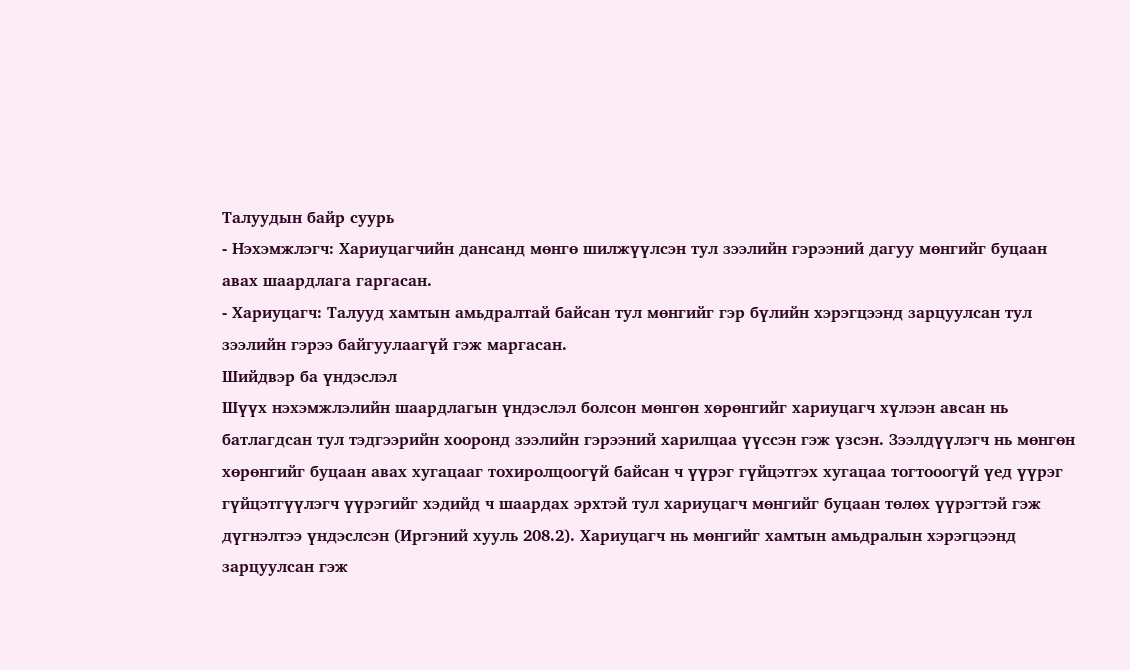Талуудын байр суурь
- Нэхэмжлэгч: Хариуцагчийн дансанд мөнгө шилжүүлсэн тул зээлийн гэрээний дагуу мөнгийг буцаан авах шаардлага гаргасан.
- Хариуцагч: Талууд хамтын амьдралтай байсан тул мөнгийг гэр бүлийн хэрэгцээнд зарцуулсан тул зээлийн гэрээ байгуулаагүй гэж маргасан.
Шийдвэр ба үндэслэл
Шүүх нэхэмжлэлийн шаардлагын үндэслэл болсон мөнгөн хөрөнгийг хариуцагч хүлээн авсан нь батлагдсан тул тэдгээрийн хооронд зээлийн гэрээний харилцаа үүссэн гэж үзсэн. Зээлдүүлэгч нь мөнгөн хөрөнгийг буцаан авах хугацааг тохиролцоогүй байсан ч үүрэг гүйцэтгэх хугацаа тогтооогүй үед үүрэг гүйцэтгүүлэгч үүрэгийг хэдийд ч шаардах эрхтэй тул хариуцагч мөнгийг буцаан төлөх үүрэгтэй гэж дүгнэлтээ үндэслсэн (Иргэний хууль 208.2). Хариуцагч нь мөнгийг хамтын амьдралын хэрэгцээнд зарцуулсан гэж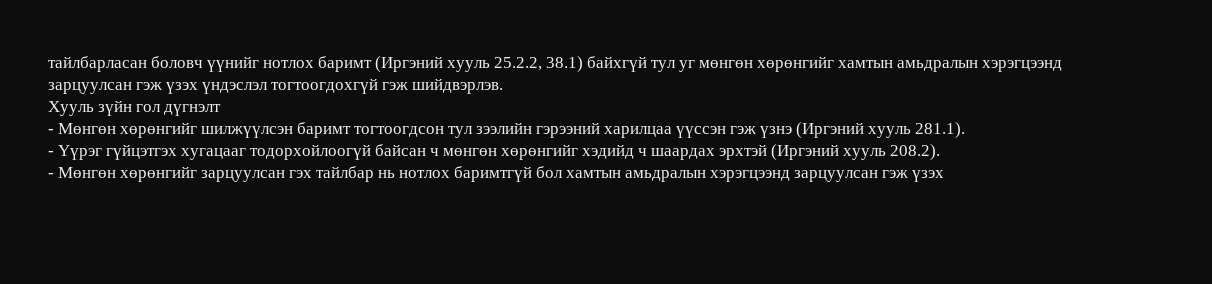тайлбарласан боловч үүнийг нотлох баримт (Иргэний хууль 25.2.2, 38.1) байхгүй тул уг мөнгөн хөрөнгийг хамтын амьдралын хэрэгцээнд зарцуулсан гэж үзэх үндэслэл тогтоогдохгүй гэж шийдвэрлэв.
Хууль зүйн гол дүгнэлт
- Мөнгөн хөрөнгийг шилжүүлсэн баримт тогтоогдсон тул зээлийн гэрээний харилцаа үүссэн гэж үзнэ (Иргэний хууль 281.1).
- Үүрэг гүйцэтгэх хугацааг тодорхойлоогүй байсан ч мөнгөн хөрөнгийг хэдийд ч шаардах эрхтэй (Иргэний хууль 208.2).
- Мөнгөн хөрөнгийг зарцуулсан гэх тайлбар нь нотлох баримтгүй бол хамтын амьдралын хэрэгцээнд зарцуулсан гэж үзэх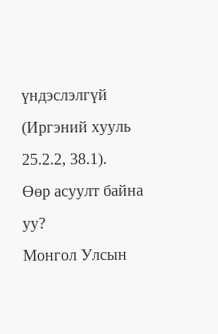үндэслэлгүй (Иргэний хууль 25.2.2, 38.1).
Өөр асуулт байна уу?
Монгол Улсын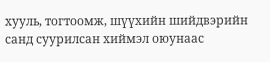хууль, тогтоомж, шүүхийн шийдвэрийн санд суурилсан хиймэл оюунаас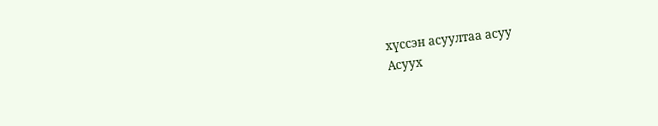хүссэн асуултаа асуу
Асуух